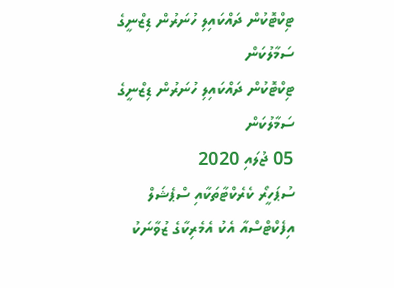ޓިކްޓޮކުން ދައްކައިލި ހުނަރުން ޑިޒްނީގެ ސަމާލުކަން
ޓިކްޓޮކުން ދައްކައިލި ހުނަރުން ޑިޒްނީގެ ސަމާލުކަން
05 ޖުލައި 2020
ސުޕަހީރޯ ކެރެކްޓާތަކާއި ސްޕެޝަލް އިފެކްޓްސްއާ އެކު އެމެރިކާގެ ޒުވާނަކު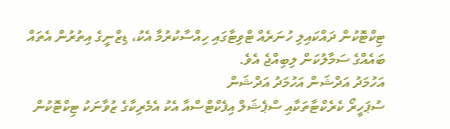ޓިކްޓޮކުން ދައްކައިލި ހުނަރެއް ޓްވިޓާގައި ހިއްސާކުރުމާ އެކު، ޑިޒްނީގެ އިތުރުން އެތައް ބައެއްގެ ސަމާލުކަން ލިބިއްޖެ އެވެ.
އަހުމަދު އަދްޝަން އަހުމަދު އަދްޝަން
ސުޕަހީރޯ ކެރެކްޓާތަކާއި ސްޕެޝަލް އިފެކްޓްސްއާ އެކު އެމެރިކާގެ ޒުވާނަކު ޓިކްޓޮކުން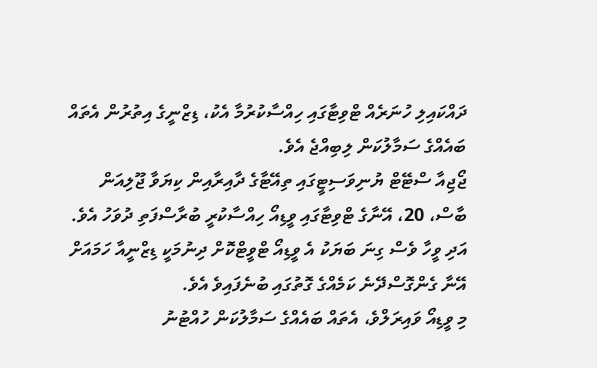ދައްކައިލި ހުނަރެއް ޓްވިޓާގައި ހިއްސާކުރުމާ އެކު، ޑިޒްނީގެ އިތުރުން އެތައް ބައެއްގެ ސަމާލުކަން ލިބިއްޖެ އެވެ.
ޖޯޖިއާ ސްޓޭޓް ޔުނިވަސިޓީގައި ތިއޭޓާގެ ދާއިރާއިން ކިޔަވާ ޖޫލިއަން ބާސް، 20، އޭނާގެ ޓްވިޓާގައި ވީޑިއޯ ހިއްސާކުރީ ބުރާސްފަތި ދުވަހު އެވެ. އަދި ވީހާ ވެސް ގިނަ ބަޔަކު އެ ވީޑިއޯ ޓްވީޓްކޮށް ދިނުމަކީ ޑިޒްނީއާ ހަމައަށް އޭނާ ގެންގޮސްދޭނެ ކަމެއްގެ ގޮތުގައި ބުނެފައިވެ އެވެ.
މި ވީޑިއޯ ވައިރަލްވެ، އެތައް ބައެއްގެ ސަމާލުކަން ހުއްޓުނު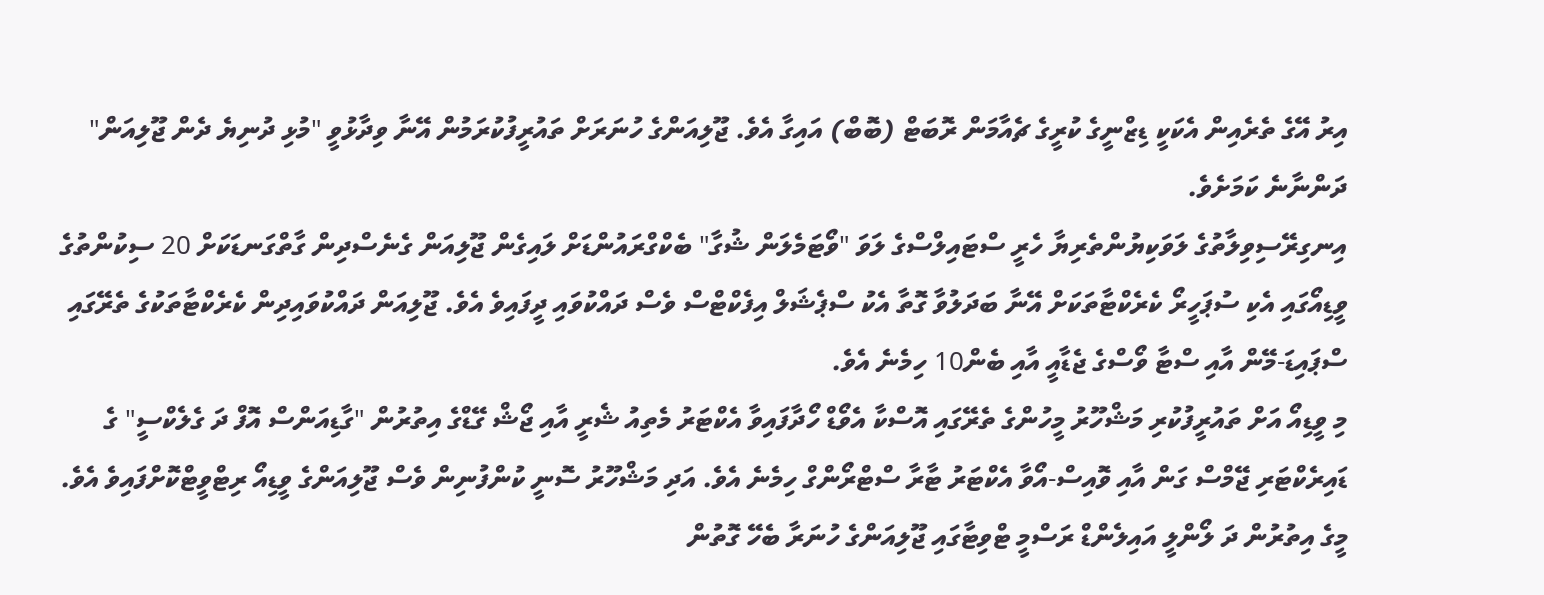އިރު އޭގެ ތެރެއިން އެކަކީ ޑިޒްނީގެ ކުރީގެ ޗެއާމަން ރޮބަޓް (ބޮބް) އައިގާ އެވެ. ޖޫލިއަންގެ ހުނަރަށް ތައުރީފުކުރަމުން އޭނާ ވިދާޅުވީ "މުޅި ދުނިޔެ ދެން ޖޫލިއަން" ދަންނާނެ ކަމަށެވެ.
އިނގިރޭސިވިލާތުގެ ލަވަކިޔުންތެރިޔާ ހެރީ ސްޓައިލްސްގެ ލަވަ "ވޯޓަމެލަން ޝުގާ" ބެކްގްރައުންޑަށް ލައިގެން ޖޫލިއަން ގެނެސްދިން ގާތްގަނޑަކަށް 20 ސިކުންތުގެ ވީޑިއޯގައި އެކި ސުޕަހީރޯ ކެރެކްޓާތަކަށް އޭނާ ބަދަލުވާ ގޮތާ އެކު ސްޕެޝަލް އިފެކްޓްސް ވެސް ދައްކުވައި ދީފައިވެ އެވެ. ޖޫލިއަން ދައްކުވައިދިން ކެރެކްޓާތަކުގެ ތެރޭގައި ސްޕައިޑަ-މޭން އާއި ސްޓާ ވޯސްގެ ޖެޑާއީ އާއި ބެން10 ހިމެނެ އެވެ.
މި ވީޑިއޯ އަށް ތައުރީފުކުރި މަޝްހޫރު މީހުންގެ ތެރޭގައި އޮސްކާ އެވޯޑް ހޯދާފައިވާ އެކްޓަރު މެތިއު ޝެރީ އާއި ޖޯޝް ގޭޑްގެ އިތުރުން "ގާޑިއަންސް އޮފް ދަ ގެލެކްސީ" ގެ ޑައިރެކްޓަރި ޖޭމްސް ގަން އާއި ވޮއިސް-އޯވާ އެކްޓަރު ޓާރާ ސްޓްރޯންގް ހިމެނެ އެވެ. އަދި މަޝްހޫރު ސޮނީ ކުންފުނިން ވެސް ޖޫލިއަންގެ ވީޑިއޯ ރިޓްވީޓްކޮށްފައިވެ އެވެ.
މީގެ އިތުރުން ދަ ލޯންލީ އައިލެންޑް ރަސްމީ ޓްވިޓާގައި ޖޫލިއަންގެ ހުނަރާ ބެހޭ ގޮތުން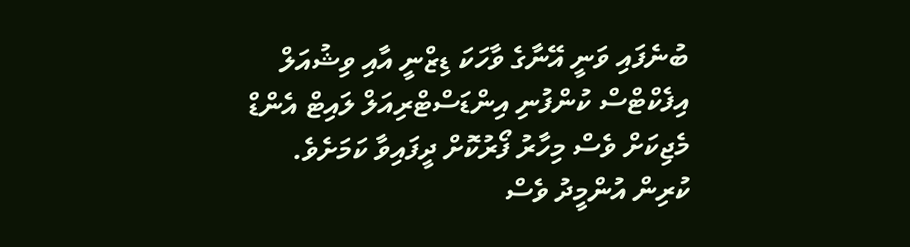ބުނެފައި ވަނީ އޭނާގެ ވާހަކަ ޑިޒްނީ އާއި ވިޝުއަލް އިފެކްޓްސް ކުންފުނި އިންޑަސްޓްރިއަލް ލައިޓް އެންޑް މެޖިކަށް ވެސް މިހާރު ފޯރުކޮށް ދީފައިވާ ކަމަށެވެ.
ކުރިން އުންމީދު ވެސް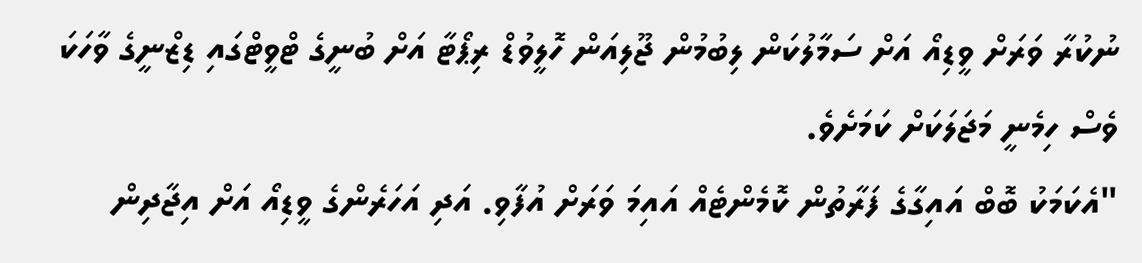ނުކުރާ ވަރަށް ވީޑިއޯ އަށް ސަމާލުކަން ލިބުމުން ޖޫލިއަން ހޮލީވުޑް ރިޕޯޓާ އަށް ބުނީގެ ޓްވީޓްގައި ޑިޒްނީގެ ވާހަކަ ވެސް ހިމެނީ މަޖަލަކަށް ކަމަށެވެ.
"އެކަމަކު ބޮބް އައިގާގެ ފަރާތުން ކޮމެންޓެއް އައިމަ ވަރަށް އުފާވި. އަދި އަހަރެންގެ ވީޑިއޯ އަށް އިޖާދިން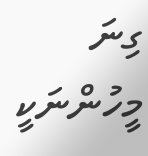ގިނަ މީހުންނަކީ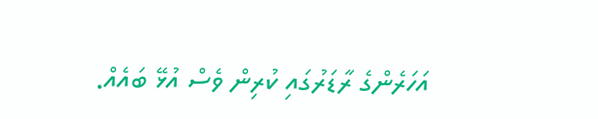އަހަރެންގެ ރާޑަރުގައި ކުރިން ވެސް އުޅޭ ބައެއް.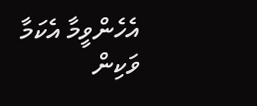އެހެންވީމާ އެކަމާ ވަކިން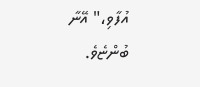އުފާވި،" އޭނާ ބުންޏެވެ.